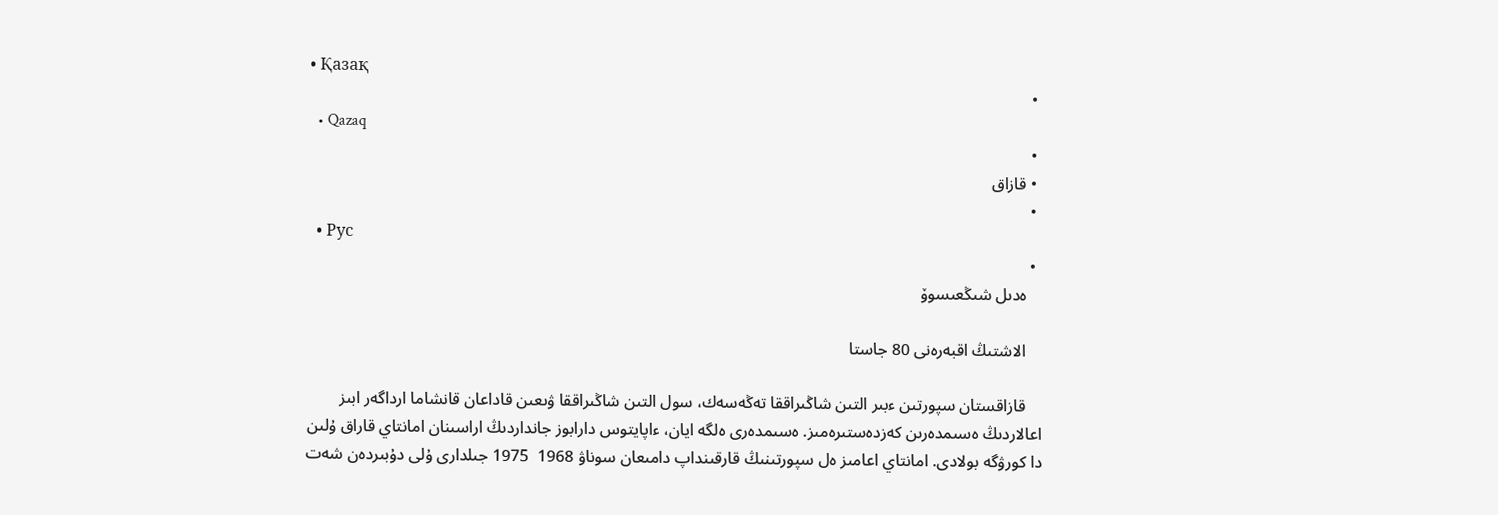• Қазақ
  •
  • Qazaq
  •
  • قازاق
  •
  • Рус
  •
    ەدىل شىڭعىسوۆ

    الاشتىڭ اقبەرەنى 80 جاستا

    قازاقستان سپورتىن ءبىر التىن شاڭىراققا تەڭەسەك، سول التىن شاڭىراققا ۋىعىن قاداعان قانشاما ارداگەر ابىز اعالاردىڭ ەسىمدەرىن كەزدەستىرەمىز. ەسىمدەرى ەلگە ايان، ءاپايتوس دارابوز جانداردىڭ اراسىنان امانتاي قاراق ۇلىن دا كورۋگە بولادى. امانتاي اعامىز ەل سپورتىنىڭ قارقىنداپ دامىعان سوناۋ 1968  1975 جىلدارى ۇلى دۇبىردەن شەت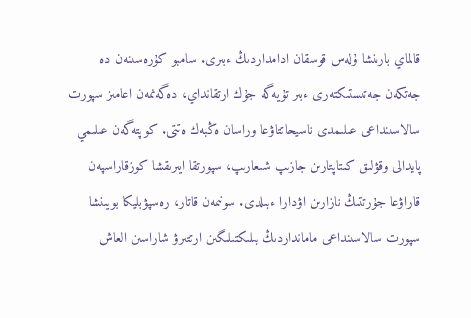قالماي بارىنشا ۇلەس قوسقان ادامداردىڭ ءبىرى. سامبو كۇرەسىنەن دە جەتكەن جەتىستىكتەرى ءبىر تۇيەگە جۇك ارتقانداي، دەگەنمەن اعامىز سپورت سالاسىنداعى عىلىمدى ناسيحاتتاۋعا وراسان ەڭبەك ەتتى. كوپتەگەن عىلىمي پايدالى وقۋلىق كىتاپتارىن جازىپ شىعارىپ، سپورتقا ايىرىقشا كوزقاراسپەن قاراۋعا جۇرتتىڭ نازارىن اۋدارا ءبىلدى. سونىمەن قاتار، رەسپۋبليكا بويىنشا سپورت سالاسىنداعى مامانداردىڭ بىلىكتىلىگىن ارتتىرۋ شاراسىن العاش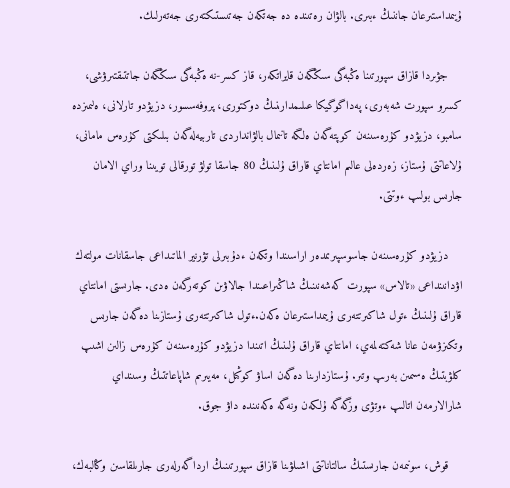ۇيىمداستىرعان جاننىڭ ءبىرى. بالۋان رەتىندە دە جەتكەن جەتىستىكتەرى جەتەرلىك.

    جۋىردا قازاق سپورتىنا ەڭبەگى سىڭگەن قايراتكەر، قاز كسر-نە ەڭبەگى سىڭگەن جاتتىقتىرۋشى، كسرو سپورت شەبەرى، پەداگوگيكا عىلىمدارىنىڭ دوكتورى، پروفەسسور، دزيۋدو تارلانى، ەلىمىزدە سامبو، دزيۋدو كۇرەسىنەن كوپتەگەن ەلگە تانىمال بالۋانداردى تاربيەلەگەن بىلىكتى كۇرەس مامانى، ۇلاعاتتى ۇستاز، زەردەلى عالىم امانتاي قاراق ۇلىنىڭ 80 جاسقا تولۋ تورقالى تويىنا وراي الامان جارىس بولىپ ءوتتى.

    دزيۋدو كۇرەسىنەن جاسوسپىرىمدەر اراسىندا وتكەن ءدۇبىرلى تۋرنير الماتىداعى جاسقانات مولتەك اۋدانىنداعى «تالاس» سپورت كەشەنىنىڭ شاڭىراعىندا جالاۋىن كوتەرگەن ەدى. جارىستى امانتاي قاراق ۇلىنىڭ ءتول شاكىرتتەرى ۇيىمداستىرعان ەكەن.ءتول شاكىرتتەرى ۇستازىنا دەگەن جارىس وتكىزۋمەن عانا شەكتەلمەي، امانتاي قاراق ۇلىنىڭ اتىندا دزيۋدو كۇرەسىنەن كۇرەس زالىن اشىپ كلۋبتىڭ ەسىمىن بەرىپ وتىر. ۇستازدارىنا دەگەن اساۋ كوڭىل، مەيىرىم شاپاعاتتىڭ وسىنداي شارالارمەن اتالىپ ءوتۋى وزگەگە ۇلكەن ونەگە ەكەنىندە داۋ جوق.

    قوش، سونىمەن جارىستىڭ سالتاناتتى اشىلۋىنا قازاق سپورتىنىڭ ارداگەرلەرى جارىلقاسىن وڭالبەك،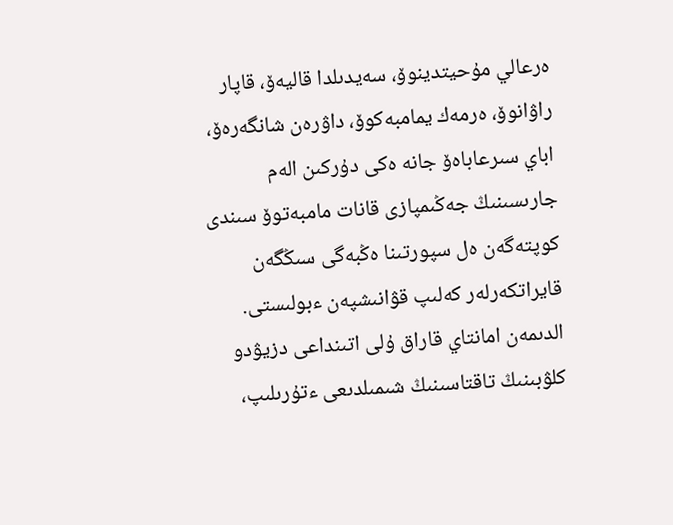ەرعالي مۇحيتدينوۆ، سەيدىلدا قاليەۆ، قاپار راۋانوۆ، ەرمەك يمامبەكوۆ، داۋرەن شانگەرەۆ، اباي سىرعاباەۆ جانە ەكى دۇركىن الەم جارىسىنىڭ جەڭىمپازى قانات مامبەتوۆ سىندى كوپتەگەن ەل سپورتىنا ەڭبەگى سىڭگەن قايراتكەرلەر كەلىپ قۋانىشپەن ءبولىستى. الدىمەن امانتاي قاراق ۇلى اتىنداعى دزيۋدو كلۋبىنىڭ تاقتاسىنىڭ شىمىلدىعى ءتۇرىلىپ،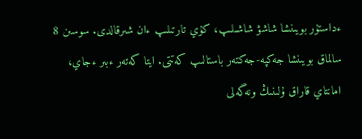ءداستۇر بويىنشا شاشۋ شاشىلىپ، كۇي تارتىلىپ ءان شىرقالدى. سوسىن 8 سالماق بويىنشا جەكپە-جەكتەر باستالىپ كەتتى. ايتا كەتەر ءبىر ءجاي، امانتاي قاراق ۇلىنىڭ ونەگەلى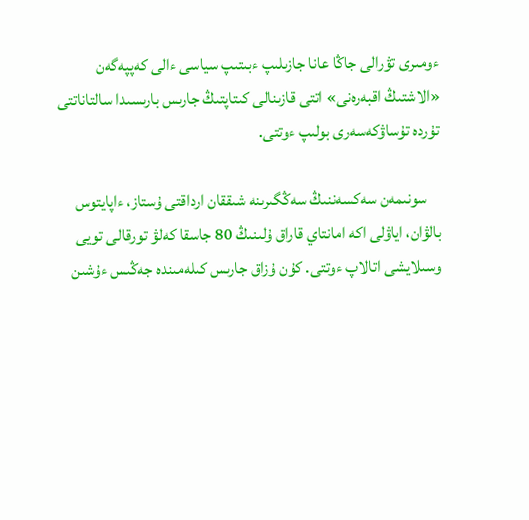ءومىرى تۋرالى جاڭا عانا جازىلىپ ءبىتىپ سياسى ءالى كەپپەگەن «الاشتىڭ اقبەرەنى» اتتى قازىنالى كىتاپتىڭ جارىس بارىسىدا سالتاناتتى تۇردە تۇساۋكەسەرى بولىپ ءوتتى.

    سونىمەن سەكسەننىڭ سەڭگىرىنە شىققان ارداقتى ۇستاز، ءاپايتوس بالۋان، اياۋلى اكە امانتاي قاراق ۇلىنىڭ 80 جاسقا كەلۋ تورقالى تويى وسىلايشى اتالاپ ءوتتى. كۇن ۇزاق جارىس كىلەمىندە جەڭىس ءۇشىن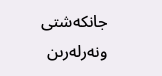جانكەشتى ونەرلەرىن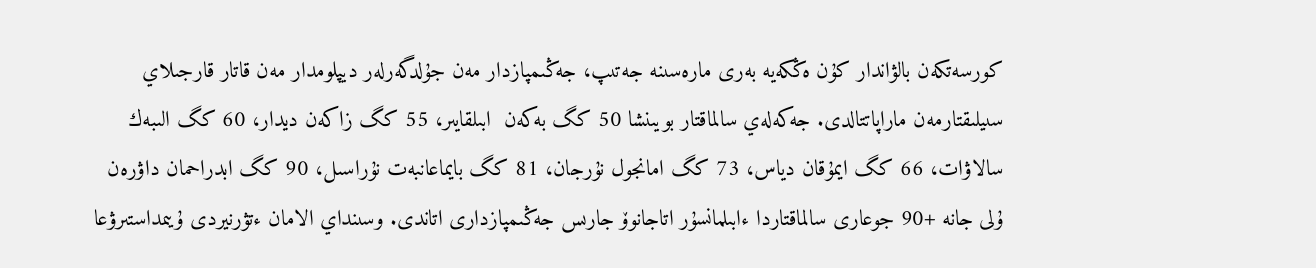كورسەتكەن بالۋاندار كۇن ەڭكەيە بەرى مارەسىنە جەتىپ، جەڭىمپازدار مەن جۇلدگەرلەر ديپلومدار مەن قاتار قارجىلاي سىيلىقتارمەن ماراپاتتالدى. جەكەلەي سالماقتار بويىنشا 50 كگ بەكەن  ابىلقايىر، 55 كگ زاكەن ديدار، 60 كگ الىبەك سالاۋات، 66 كگ ايمۇقان دياس، 73 كگ امانجول نۇرجان، 81 كگ بايماعانبەت نۇراسىل، 90 كگ ابدراحمان داۋرەن ۇلى جانە +90 جوعارى سالماقتاردا ءابىلمانسۇر اتاجانوۆ جارىس جەڭىمپازدارى اتاندى. وسىنداي الامان ءتۋرنيردى ۇيىمداستىرۋعا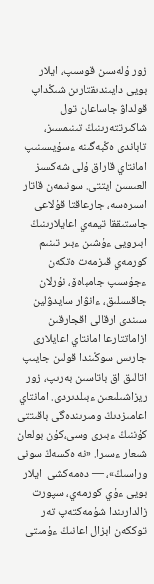زور ۇلەسىن قوسىپ، ايلار بويى دايىندىقتارىن شىڭداپ قولداۋ جاساعان تول شاكىرتتەرىنىڭ تىنىمسىز، تاباندى ەڭبەگىنە ءسۇيسىنىپ امانتاي قاراق ۇلى شەكسىز العىسىن ايتتى. سونىمەن قاتار اسىرەسە، جارعاقتا قۇلاعى جاستىققا تيمەي اعايلارىنىڭ ابىرويى ءۇشىن ءبىر تىنىم كورمەي قىزمەت ەتكەن ءجۇسىپ جامباەۆ، نۇرلان جاقسىلىق، ءانۋار سايدۋلين سىندى ارقالى اقجارقىن ازاماتتارعا امانتاي اعايلارى جارىس سوڭىندا قولىن جايىپ اتالىق اق باتاسىن بەرىپ، زور ريزاشىلىعىن ءبىلدىردى. امانتاي اعامىزدىڭ ومىرىندەگى باقىتتى كۇننىڭ ءبىرى وسى،كۇن بولعان شىعار ءسىرا. «نە ەكسەڭ سونى وراسىڭ»، — دەمەكشى  ايلار بويى ءۇي كورمەي، سپورت زالدارىندا شۇمەكتەپ تەر توككەن ابزال اعانىڭ ءۇمىتى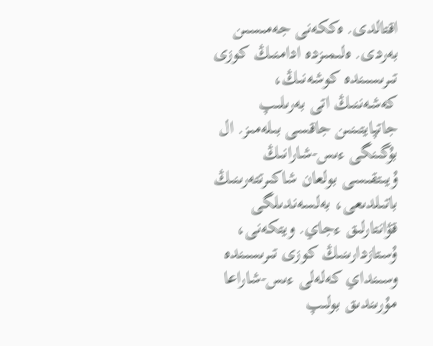اقتالدى. ەككەنى جەمىسىن بەردى. ەلىمىزدە ادامنىڭ كوزى تىرىسىندە كوشەنىڭ، كەشەننىڭ اتى بەرىلىپ جاتپايتىنىن جاقسى بىلەمىز. ال بۇگىنگى ءىس-شارانىڭ ۇيىتقىسى بولعان شاكىرتتەرىنىڭ باتىلدىعى، بەلسەندىلگى قۋانتارلىق ءجاي. ويتكەنى، ۇستازدارىنىڭ كوزى تىرىسىندە وسىنداي كەلەلى ءىس-شاراعا مۇرىندىق بولىپ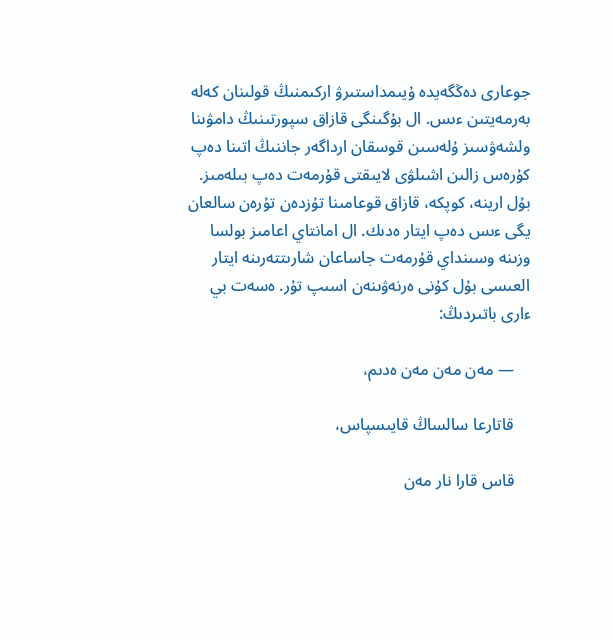جوعارى دەڭگەيدە ۇيىمداستىرۋ اركىمنىڭ قولىنان كەلە بەرمەيتىن ءىس. ال بۇگىنگى قازاق سپورتىنىڭ دامۋىنا ولشەۋسىز ۇلەسىن قوسقان ارداگەر جاننىڭ اتىنا دەپ كۇرەس زالىن اشىلۋى لايىقتى قۇرمەت دەپ بىلەمىز. بۇل ارينە، كوپكە، قازاق قوعامىنا تۇزدەن تۇرەن سالعان يگى ءىس دەپ ايتار ەدىك. ال امانتاي اعامىز بولسا وزىنە وسىنداي قۇرمەت جاساعان شارىتتەرىنە ايتار العىسى بۇل كۇنى ەرنەۋىنەن اسىپ تۇر. ەسەت بي ءارى باتىردىڭ:

    — مەن مەن مەن ەدىم،

    قاتارعا سالساڭ قايىسپاس،

    قاس قارا نار مەن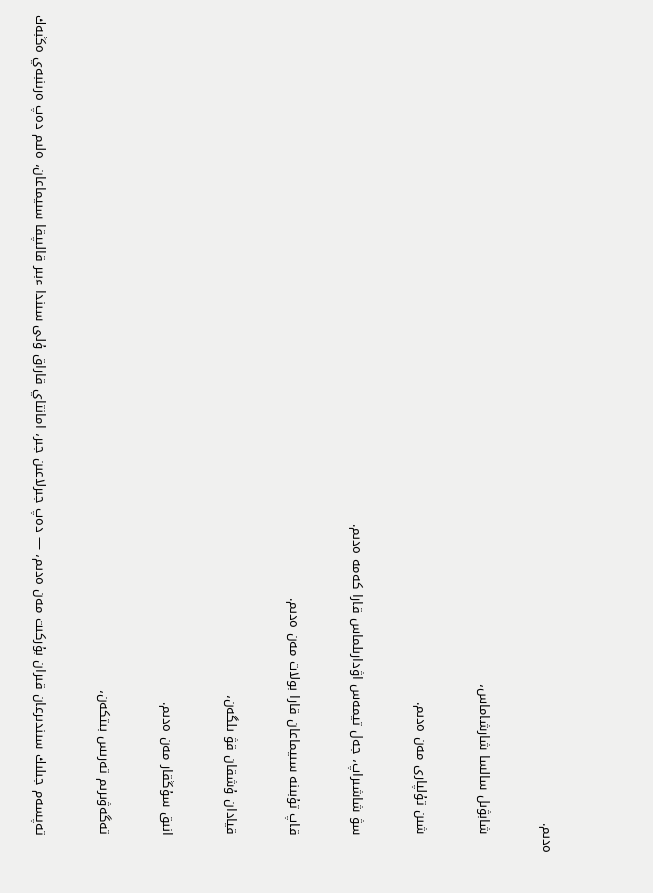ەدىم.

    شابۋىل سالسا شارشاماس،

    شىن تۇلپارى مەن ەدىم.

    سۋ شاشىراپ، جەل تيمەس اۋدارىلماس قارا كەمە ەدىم.

    قاپ تۇبىنە سىيماعان قارا بولات مەن ەدىم.

    قيادان ۇشقان قۋ ىلگەن،

    انىق سۇڭقار مەن ەدىم.

    تەگەۋىرىم تەرىس بىتكەن،

    تەپسەم جىلىك سىندىرعان قىران بۇركىت مەن ەدىم، — دەپ جىرلاعىن جىر، امانتاي قاراق ۇلى سىندا ءبىر قالىپقا سىيماعان، ەلىم دەپ ەرىنبەي ەڭبەك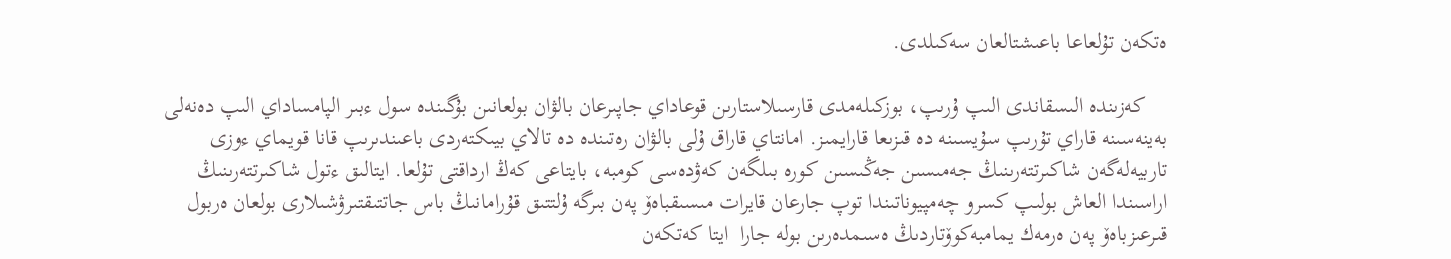ەتكەن تۇلعاعا باعىشتالعان سەكىلدى.

    كەزىندە الىسقاندى الىپ ۇرىپ، بوزكىلەمدى قارسىلاستارىن قوعاداي جاپىرعان بالۋان بولعانىن بۇگىندە سول ءبىر الپامساداي الىپ دەنەلى بەينەسىنە قاراي تۇرىپ سۇيسىنە دە قىزىعا قارايمىز. امانتاي قاراق ۇلى بالۋان رەتىندە دە تالاي بيىكتەردى باعىندىرىپ قانا قويماي ءوزى تاربيەلەگەن شاكىرتتەرىنىڭ جەمىسىن جەڭىسىن كورە بىلگەن كەۋدەسى كومبە، بايتاعى كەڭ ارداقتى تۇلعا. ايتالىق ءتول شاكىرتتەرىنىڭ اراسىندا العاش بولىپ كسرو چەمپيوناتىندا توپ جارعان قايرات مىسىقباەۆ پەن بىرگە ۇلتتىق قۇرامانىڭ باس جاتتىقتىرۋشىلارى بولعان ەربول قىرعىزباەۆ پەن ەرمەك يمامبەكوۆتاردىڭ ەسىمدەرىن بولە جارا  ايتا كەتكەن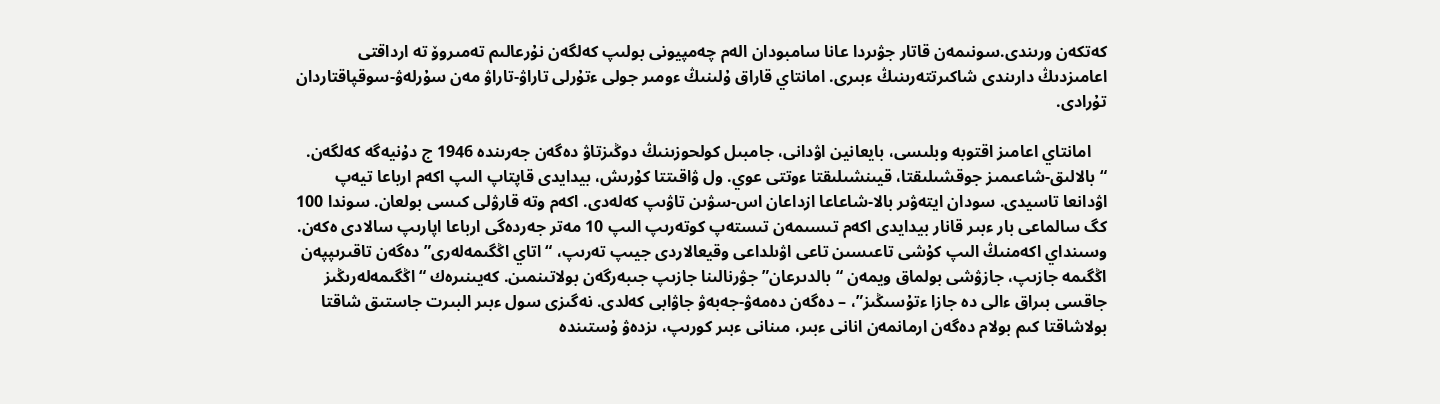كەتكەن ورىندى.سونىمەن قاتار جۋىردا عانا سامبودان الەم چەمپيونى بولىپ كەلگەن نۇرعالىم تەمىروۆ تە ارداقتى اعامىزدىڭ دارىندى شاكىرتتەرىنىڭ ءبىرى. امانتاي قاراق ۇلىنىڭ ءومىر جولى ءتۇرلى تاراۋ-تاراۋ مەن سۇرلەۋ-سوقپاقتاردان تۇرادى.

    امانتاي اعامىز اقتوبە وبلىسى، بايعانين اۋدانى، جامبىل كولحوزىنىڭ دوڭىزتاۋ دەگەن جەرىندە 1946 ج دۇنيەگە كەلگەن. “بالالىق-شاعىمىز جوقشىلىقتا، قيىنشىلىقتا ءوتتى عوي. ول ۋاقىتتا كۇرىش، بيدايدى قاپتاپ الىپ اكەم ارباعا تيەپ اۋدانعا تاسيدى. سودان ايتەۋىر بالا-شاعاعا ازداعان اس-سۋىن تاۋىپ كەلەدى. اكەم وتە قارۋلى كىسى بولعان. سوندا 100 كگ سالماعى بار ءبىر قانار بيدايدى اكەم تىسىمەن تىستەپ كوتەرىپ الىپ 10 مەتر جەردەگى ارباعا اپارىپ سالادى ەكەن. وسىنداي اكەمنىڭ الىپ كۇشى تاعىسىن تاعى اۋىلداعى وقيعالاردى جيىپ تەرىپ، “اتاي اڭگىمەلەرى” دەگەن تاقىرىپپەن اڭگىمە جازىپ، جازۋشى بولماق ويمەن “بالدىرعان” جۋرنالىنا جازىپ جىبەرگەن بولاتىنمىن. كەيىنىرەك “اڭگىمەلەرىڭىز جاقسى بىراق ءالى دە جازا ءتۇسىڭىز”، – دەگەن دەمەۋ-جەبەۋ جاۋابى كەلدى. نەگىزى سول ءبىر البىرت جاستىق شاقتا بولاشاقتا كىم بولام دەگەن ارمانمەن انانى ءبىر، مىنانى ءبىر كورىپ، ىزدەۋ ۇستىندە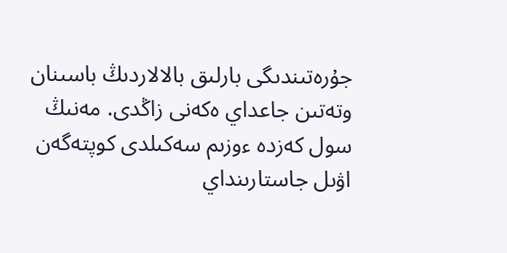جۇرەتىندىگى بارلىق بالالاردىڭ باسىنان وتەتىن جاعداي ەكەنى زاڭدى. مەنىڭ سول كەزدە ءوزىم سەكىلدى كوپتەگەن اۋىل جاستارىنداي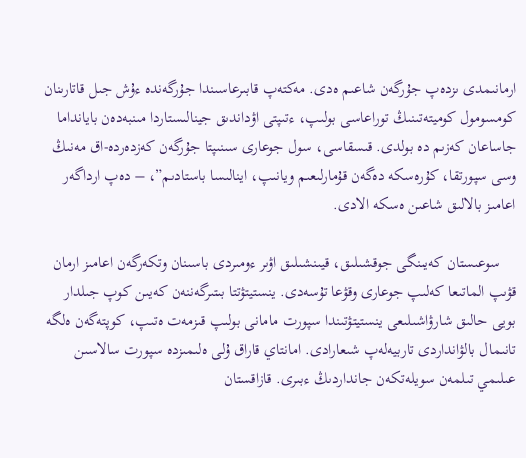ارمانىمدى ىزدەپ جۇرگەن شاعىم ەدى. مەكتەپ قابىرعاسىندا جۇرگەندە ءۇش جىل قاتارىنان كومسومول كوميتەتىنىڭ توراعاسى بولىپ، ءتىپتى اۋداندىق جينالىستاردا مىنبەدەن بايانداما جاساعان كەزىم دە بولدى. قىسقاسى، سول جوعارى سىنىپتا جۇرگەن كەزدەردە-اق مەنىڭ وسى سپورتقا، كۇرەسكە دەگەن قۇمارلىعىم ويانىپ، اينالىسا باستادىم”، – دەپ ارداگەر اعامىز بالالىق شاعىن ەسكە الادى.

    سوعىستان كەيىنگى جوقشىلىق، قيىنشىلىق اۋىر ءومىردى باسىنان وتكەرگەن اعامىز ارمان قۋىپ الماتىعا كەلىپ جوعارى وقۋعا تۇسەدى. ينستيتۋتتا بىتىرگەننەن كەيىن كوپ جىلدار بويى حالىق شارۋاشىلىعى ينستيتۋتىندا سپورت مامانى بولىپ قىزمەت ەتىپ، كوپتەگەن ەلگە تانىمال بالۋانداردى تاربيەلەپ شىعارادى. امانتاي قاراق ۇلى ەلىمىزدە سپورت سالاسىن عىلىمي تىلمەن سويلەتكەن جانداردىڭ ءبىرى. قازاقستان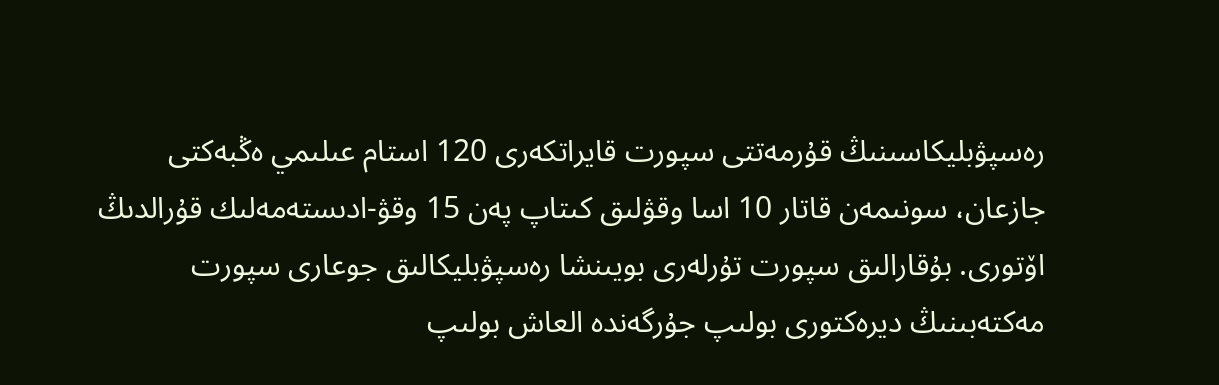رەسپۋبليكاسىنىڭ قۇرمەتتى سپورت قايراتكەرى 120 استام عىلىمي ەڭبەكتى جازعان، سونىمەن قاتار 10 اسا وقۋلىق كىتاپ پەن 15 وقۋ-ادىستەمەلىك قۇرالدىڭ اۆتورى. بۇقارالىق سپورت تۇرلەرى بويىنشا رەسپۋبليكالىق جوعارى سپورت مەكتەبىنىڭ ديرەكتورى بولىپ جۇرگەندە العاش بولىپ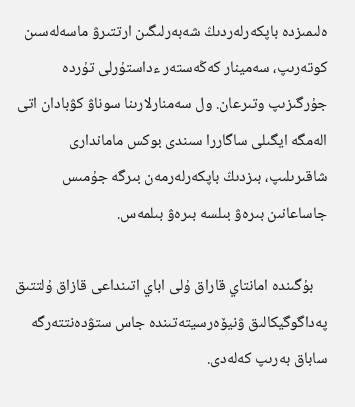ەلىمىزدە باپكەرلەردىڭ شەبەرلىگىن ارتتىرۋ ماسەلەسىن كوتەرىپ، سەمينار كەڭەستەر ءداستۇرلى تۇردە جۇرگىزىپ وتىرعان. ول سەمنارلارىنا سوناۋ كۋبادان اتى الەمگە ايگىلى ساگاررا سىندى بوكس ماماندارى شاقىرىلىپ، بىزدىڭ باپكەرلەرمەن بىرگە جۇمىس جاساعانىن بىرەۋ بىلسە بىرەۋ بىلمەس.

    بۇگىندە امانتاي قاراق ۇلى اباي اتىنداعى قازاق ۇلتتىق پەداگوگيكالىق ۋنيۆەرسيتەتىندە جاس ستۋدەنتتەرگە ساباق بەرىپ كەلەدى.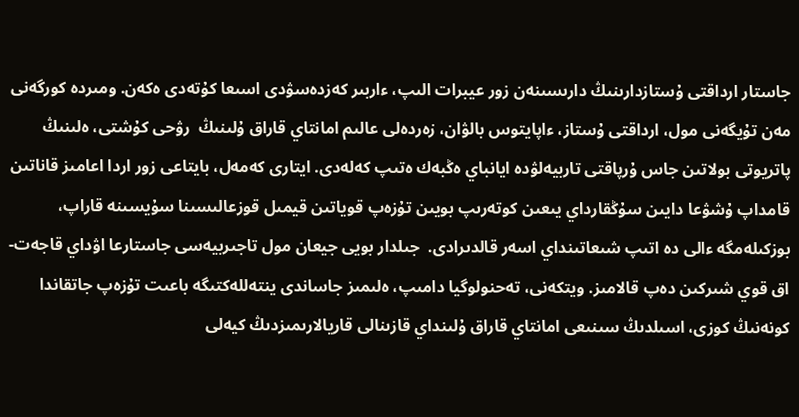جاستار ارداقتى ۇستازدارىنىڭ دارىسىنەن زور عيبرات الىپ، ءاربىر كەزدەسۋدى اسىعا كۇتەدى ەكەن. ومىردە كورگەنى مەن تۇيگەنى مول، ارداقتى ۇستاز، ءاپايتوس بالۋان، زەردەلى عالىم امانتاي قاراق ۇلىنىڭ  رۋحى كۇشتى، ەلىنىڭ پاتريوتى بولاتىن جاس ۇرپاقتى تاربيەلۋدە ايانباي ەڭبەك ەتىپ كەلەدى. ايتارى كەمەل، بايتاعى زور اردا اعامىز قاناتىن قامداپ ۇشۋعا دايىن سۇڭقارداي يىعىن كوتەرىپ بويىن تۇزەپ قوياتىن قيمىل قوزعالىسىنا سۇيسىنە قاراپ، بوزكىلەمگە ءالى دە اتىپ شىعاتىنداي اسەر قالدىرادى.  جىلدار بويى جيعان مول تاجىربيەسى جاستارعا اۋداي قاجەت-اق قوي شىركىن دەپ قالامىز. ويتكەنى، تەحنولوگيا دامىپ، ەلىمىز جاساندى ينتەللەكتىگە باعىت تۇزەپ جاتقاندا كونەنىڭ كوزى، اسىلدىڭ سىنىعى امانتاي قاراق ۇلىنداي قازىنالى قاريالارىمىزدىڭ كيەلى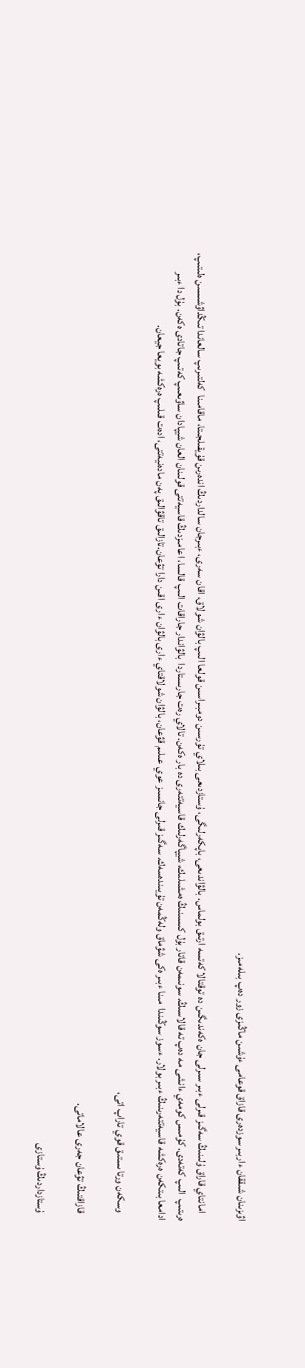اۋىزىنان شىققان ءاربىر سوزدەرى قازاق قوعامى ءۇشىن ماڭىزى زور دەپ بىلەمىز.

    امانتاي قاراق ۇلىنىڭ سەگىز قىرلى ءبىر سىرلى جان ەكەندىگىن دە توقتالا كەتسە ارتىق بولماس. بالۋاندىعى، باپكەرلىگى، ۇستازدىعى بىلاي تۇرسىن دومبىراسىن قولعا الىپ بالۋان شولاق، اقان سەرى، ءبىرجان سالداردىڭ اندەرىن قۇيقىلجىتا، ماقامىنا  كەلتىرىپ سالعاندا تىڭداۋشىسىن ەلىتىپ، ەرىتىپ  الىپ كەتەدى. كۇمىس كومەي ءانشى مە دەپ تە قالاسىڭ. سونىمەن قاتار بۇل كىسىنىڭ ەمشىلىك، شيپاگەرلىك قاسيەتتەرى دە بار ەكەن. تالاي رەت جارىستاردا  بالۋاندار جاراقات الىپ قالسا، اعامىزدىڭ قاسيەتتى قولىنان العان شيپادان ساۋىعىپ كەتىپ جاتادى ەكەن. بۇل دا ءبىر ادامعا بىتكەن ەرەكشە قاسيەتتەرىنىڭ ءبىر بولار. ءسوز سوڭىندا  مىنا ءبىر ەكى شۋماق ولەڭمەن تۇيىندەسەك. سەگىز قىرلى جانسىز عوي عىلىم قۋعان، بالۋان شولاقتاي ءارى بالۋان ءارى اقىن دارا تۋعان.تازالىق تاقۋالىق پەن مادەنيەتتى، ادەت قىلىپ ەرەكشە بويعا جيعان.

    وسكەن ورتا ىستىق قوي تاراپ اتى،

    قازاقتىڭ تۋعان جەرى عالاماتى.

    ۇستازداردىڭ ۇستازى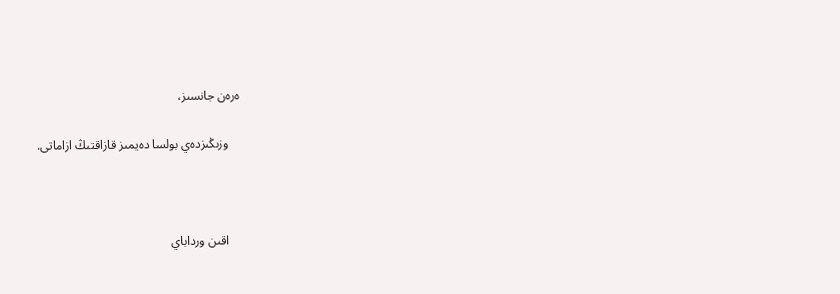ەرەن جانسىز،

    وزىڭىزدەي بولسا دەيمىز قازاقتىڭ ازاماتى.



    اقىن ورداباي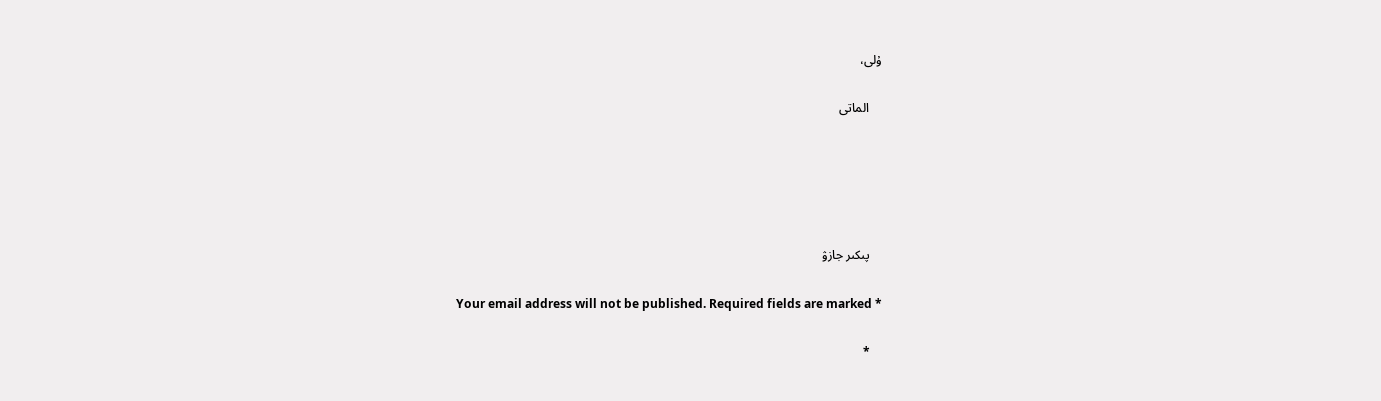ۇلى،

    الماتى





    پىكىر جازۋ

    Your email address will not be published. Required fields are marked *

    *